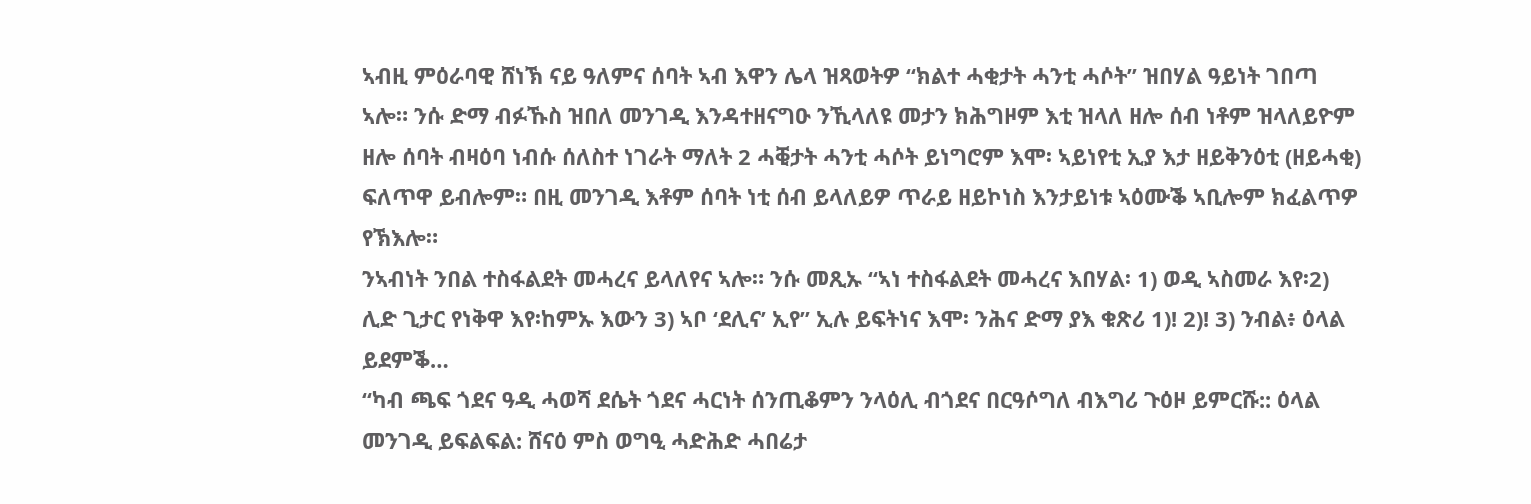ኣብዚ ምዕራባዊ ሸነኽ ናይ ዓለምና ሰባት ኣብ እዋን ሌላ ዝጻወትዎ “ክልተ ሓቂታት ሓንቲ ሓሶት” ዝበሃል ዓይነት ገበጣ ኣሎ። ንሱ ድማ ብፉኹስ ዝበለ መንገዲ እንዳተዘናግዑ ንኺላለዩ መታን ክሕግዞም እቲ ዝላለ ዘሎ ሰብ ነቶም ዝላለይዮም ዘሎ ሰባት ብዛዕባ ነብሱ ሰለስተ ነገራት ማለት 2 ሓቒታት ሓንቲ ሓሶት ይነግሮም እሞ፡ ኣይነየቲ ኢያ እታ ዘይቅንዕቲ (ዘይሓቂ) ፍለጥዋ ይብሎም። በዚ መንገዲ እቶም ሰባት ነቲ ሰብ ይላለይዎ ጥራይ ዘይኮነስ እንታይነቱ ኣዕሙቕ ኣቢሎም ክፈልጥዎ የኽእሎ።
ንኣብነት ንበል ተስፋልደት መሓረና ይላለየና ኣሎ። ንሱ መጺኡ “ኣነ ተስፋልደት መሓረና እበሃል፡ 1) ወዲ ኣስመራ እየ፡2) ሊድ ጊታር የነቅዋ እየ፡ከምኡ እውን 3) ኣቦ ‘ደሊና’ ኢየ” ኢሉ ይፍትነና እሞ፡ ንሕና ድማ ያእ ቁጽሪ 1)! 2)! 3) ንብል፥ ዕላል ይደምቕ…
“ካብ ጫፍ ጎደና ዓዲ ሓወሻ ደሴት ጎደና ሓርነት ሰንጢቆምን ንላዕሊ ብጎደና በርዓሶግለ ብእግሪ ጉዕዞ ይምርሹ:: ዕላል መንገዲ ይፍልፍል: ሸናዕ ምስ ወግዒ ሓድሕድ ሓበሬታ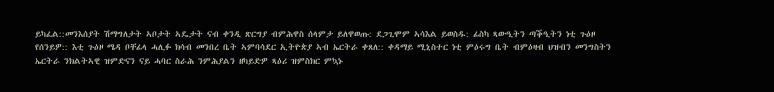ይካፈል::መንእሰያት ሽማግለታት ኣቦታት ኣዴታት ናብ ቀንዲ ጽርግያ ብምሕዋስ ሰላምታ ይለዋወጡ: ደጋጊሞም ኣሳእል ይወስዱ: ፊስካ ጻውዒትን ጣቕዒትን ነቲ ጉዕዞ የሰንይዎ:: እቲ ጉዕዞ ሜዳ ቦቸፊላ ሓሊፉ ክሳብ መንበረ ቤት ኣምባሳደር ኢትዮጵያ ኣብ ኤርትራ ቀጸለ:: ቀዳማይ ሚኒስተር ነቲ ምዕሩግ ቤት ብምዕዛብ ህዝብን መንግስትን ኤርትራ ንክልትኣዊ ዝምድናን ናይ ሓባር ስራሕ ንምሕያልን ዘካይድዎ ጻዕሪ ዝምስክር ምኳኑ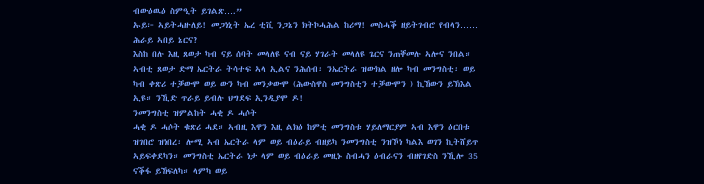ብውዕዉዕ ስምዒት ይገልጽ….”
ኡይ፦ ኣይትሓዙለይ! መጋነኒት ኤረ ቲቪ ንጋኔን ክትኮሓሕል ከሪማ! መስሓቕ ዘይትገብሮ የብላን…… ሕራይ ኣበይ ኔርና?
እስከ በሉ እዚ ጸወታ ካብ ናይ ሰባት መላለዩ ናብ ናይ ሃገራት መላለዩ ጌርና ንጠቐመሉ ኣሎና ንበል። ኣብቲ ጸወታ ድማ ኤርትራ ትሳተፍ ኣላ ኢልና ንሕሰብ፡ ንኤርትራ ዝውክል ዘሎ ካብ መንግስቲ፡ ወይ ካብ ቀጽሪ ተቓውሞ ወይ ውን ካብ መንቃውሞ (ሕውስዋስ መንግስቲን ተቓውሞን ) ኪኸውን ይኽእል ኢዩ። ንኺድ ጥራይ ይብሉ ህግደፍ ኢንዲያሞ ዶ!
ንመንግስቲ ዝምልከት ሓቂ ዶ ሓሶት
ሓቂ ዶ ሓሶት ቁጽሪ ሓደ። ኣብዚ እዋን እዚ ልክዕ ከምቲ መንግስቱ ሃይለማርያም ኣብ እዋን ዕርበቱ ዝገበሮ ዝነበረ፡ ሎሚ ኣብ ኤርትራ ላም ወይ ብዕራይ ብዘይካ ንመንግስቲ ንዝኾነ ካልእ ወገን ኪትሸይጥ ኣይፍቀደካን። መንግስቲ ኤርትራ ነታ ላም ወይ ብዕራይ መዚኑ ስብሓን ዕብራናን ብዘየገድስ ንኺሎ 35 ናቕፋ ይኸፍለካ። ላምካ ወይ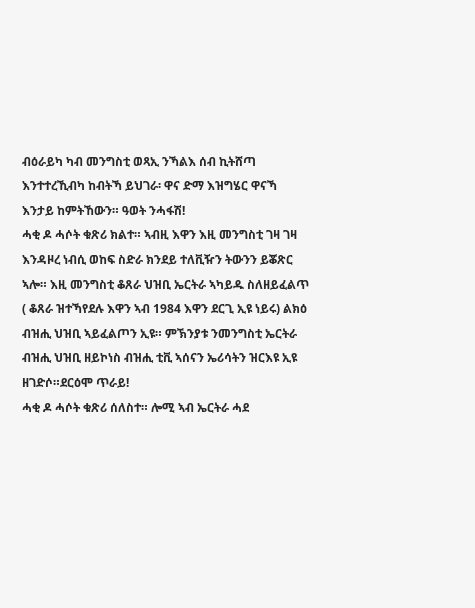ብዕራይካ ካብ መንግስቲ ወጻኢ ንኻልእ ሰብ ኪትሸጣ እንተተረኺብካ ከብትኻ ይህገራ፡ ዋና ድማ እዝግሄር ዋናኻ እንታይ ከምትኸውን። ዓወት ንሓፋሽ!
ሓቂ ዶ ሓሶት ቁጽሪ ክልተ። ኣብዚ እዋን እዚ መንግስቲ ገዛ ገዛ እንዳዞረ ነብሲ ወከፍ ስድራ ክንደይ ተለቪዥን ትውንን ይቖጽር ኣሎ። እዚ መንግስቲ ቆጸራ ህዝቢ ኤርትራ ኣካይዱ ስለዘይፈልጥ ( ቆጸራ ዝተኻየደሉ እዋን ኣብ 1984 እዋን ደርጊ ኢዩ ነይሩ) ልክዕ ብዝሒ ህዝቢ ኣይፈልጦን ኢዩ። ምኽንያቱ ንመንግስቲ ኤርትራ ብዝሒ ህዝቢ ዘይኮነስ ብዝሒ ቲቪ ኣሰናን ኤሪሳትን ዝርእዩ ኢዩ ዘገድሶ።ደርዕሞ ጥራይ!
ሓቂ ዶ ሓሶት ቁጽሪ ሰለስተ። ሎሚ ኣብ ኤርትራ ሓደ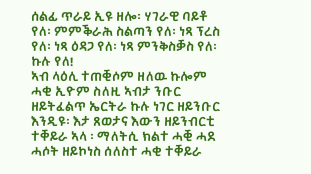ሰልፊ ጥራይ ኢዩ ዘሎ፡ ሃገራዊ ባይቶ የለ፡ ምምቕራሕ ስልጣን የለ፡ ነጻ ፕረስ የለ፡ ነጻ ዕዳጋ የለ፡ ነጻ ምንቅስቓስ የለ፡ ኩሉ የለ!
ኣብ ላዕሊ ተጠቒሶም ዘለዉ ኩሎም ሓቂ ኢዮም ስለዚ ኣብታ ንቡር ዘይትፈልጥ ኤርትራ ኩሉ ነገር ዘይንቡር እንዲዩ፡ እታ ጸወታና እውን ዘይንብርቲ ተቐይራ ኣላ ፡ ማለትሲ ክልተ ሓቒ ሓደ ሓሶት ዘይኮነስ ሰለስተ ሓቂ ተቐይራ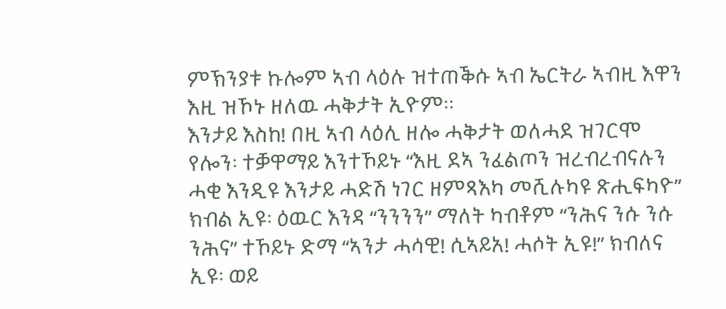ምኽንያቱ ኩሎም ኣብ ላዕሉ ዝተጠቕሱ ኣብ ኤርትራ ኣብዚ እዋን እዚ ዝኾኑ ዘለዉ ሓቅታት ኢዮም።
እንታይ እስከ! በዚ ኣብ ላዕሊ ዘሎ ሓቅታት ወለሓደ ዝገርሞ የሎን፡ ተቓዋማይ እንተኾይኑ “እዚ ደኣ ንፈልጦን ዝረብረብናሉን ሓቂ እንዲዩ እንታይ ሓድሽ ነገር ዘምጻእካ መሺሉካዩ ጽሒፍካዮ” ክብል ኢዩ፡ ዕዉር እንዳ “ንንንን” ማለት ካብቶም “ንሕና ንሱ ንሱ ንሕና” ተኾይኑ ድማ “ኣንታ ሓሳዊ! ሲኣይአ! ሓሶት ኢዩ!” ክብለና ኢዩ፡ ወይ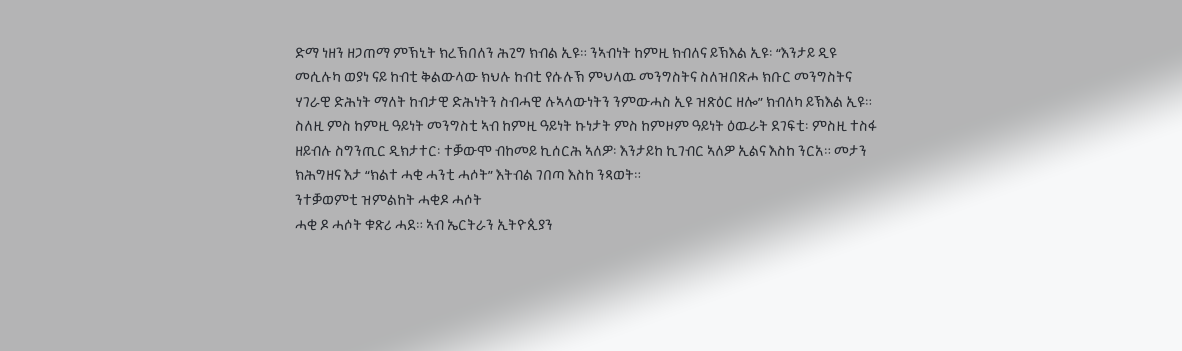ድማ ነዘን ዘጋጠማ ምኽኒት ክረኽበለን ሕጊግ ክብል ኢዩ። ንኣብነት ከምዚ ክብለና ይኽእል ኢዩ፡ “እንታይ ዲዩ መሲሉካ ወያነ ናይ ከብቲ ቅልውላው ክህሉ ከብቲ የሱሉኽ ምህላዉ መንግስትና ስለዝበጽሖ ክቡር መንግስትና ሃገራዊ ድሕነት ማለት ከብታዊ ድሕነትን ስብሓዊ ሉኣላውነትን ንምውሓስ ኢዩ ዝጽዕር ዘሎ” ክብለካ ይኽእል ኢዩ።
ስለዚ ምስ ከምዚ ዓይነት መንግስቲ ኣብ ከምዚ ዓይነት ኩነታት ምስ ከምዞም ዓይነት ዕዉራት ደገፍቲ፡ ምስዚ ተስፋ ዘይብሉ ስግንጢር ዲክታተር፡ ተቓውሞ ብከመይ ኪሰርሕ ኣለዎ፡ እንታይከ ኪገብር ኣለዎ ኢልና እስከ ንርአ። መታን ክሕግዘና እታ “ክልተ ሓቂ ሓንቲ ሓሶት” እትብል ገበጣ እስከ ንጻወት።
ንተቓወምቲ ዝምልከት ሓቂዶ ሓሶት
ሓቂ ዶ ሓሶት ቁጽሪ ሓደ። ኣብ ኤርትራን ኢትዮጲያን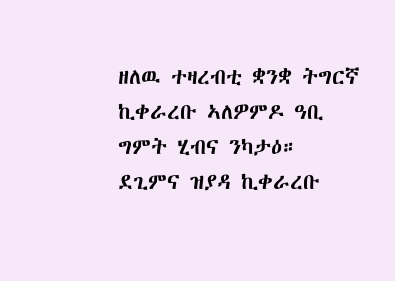ዘለዉ ተዛረብቲ ቋንቋ ትግርኛ ኪቀራረቡ ኣለዎምዶ ዓቢ ግምት ሂብና ንካታዕ። ደጊምና ዝያዳ ኪቀራረቡ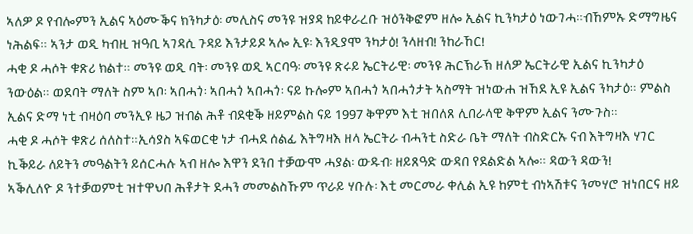ኣለዎ ዶ የብሎምን ኢልና ኣዕሙቕና ክንካታዕ፡ መሊስና መንዩ ዝያዳ ከይቀራረቡ ዝዕንቅፎም ዘሎ ኢልና ኪንካታዕ ነውገሓ።ብኸምኡ ድማግዜና ነሕልፍ። ኣንታ ወዲ ካብዚ ዝዓቢ ኣገዳሲ ጉዳይ እንታይዶ ኣሎ ኢዩ፡ እንዲያሞ ንካታዕ! ንላዘብ! ንከራኸር!
ሓቂ ዶ ሓሶት ቁጽሪ ክልተ። መንዩ ወዲ ባት፡ መንዩ ወዲ ኣርባዓ፡ መንዩ ጽሩይ ኤርትራዊ፡ መንዩ ሕርኽራኽ ዘለዎ ኤርትራዊ ኢልና ኪንካታዕ ንውዕል። ወደባት ማለት ስም ኣቦ፡ ኣበሓጎ፡ ኣበሓጎ ኣበሓጎ፡ ናይ ኩሎም ኣበሓጎ ኣበሓጎታት ኣስማት ዝነውሐ ዝኸደ ኢዩ ኢልና ንካታዕ። ምልስ ኢልና ድማ ነቲ ብዛዕባ መንኢዩ ዜጋ ዝብል ሕቶ ብደቂቕ ዘይምልስ ናይ 1997 ቅዋም እቲ ዝበለጸ ሊበራላዊ ቅዋም ኢልና ንሙጉስ።
ሓቂ ዶ ሓሶት ቁጽሪ ሰለስተ።ኢሳያስ ኣፍወርቂ ነታ ብሓደ ሰልፊ እትግዛእ ዘላ ኤርትራ ብሓንቲ ስድራ ቤት ማለት ብስድርኡ ናብ እትግዛእ ሃገር ኪቕይራ ለይትን መዓልትን ይሰርሓሉ ኣብ ዘሎ እዋን ደንበ ተቓውሞ ሓያል፡ ውዱብ፡ ዘይጸዓድ ውዳበ የደልድል ኣሎ። ዳውን ዳውን!
ኣቕሊለዮ ዶ ንተቓወምቲ ዝተዋህበ ሕቶታት ደሓን መመልስኹም ጥራይ ሃቡሉ፡ እቲ መርመራ ቀሊል ኢዩ ከምቲ ብነኣሽቱና ንመሃሮ ዝነበርና ዘይ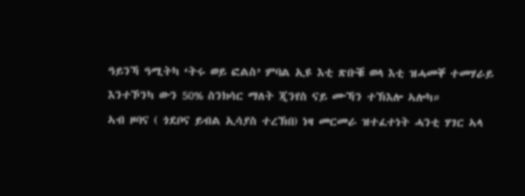ዓይንኻ ዓሚትካ ‘ትሩ ወይ ፎልስ’ ምባል ኢዩ እቲ ጽቡቑ ወላ እቲ ዝሓመቐ ተመሃራይ እንተኾንካ ውን 50% ስንክሳር ማለት ጂንየስ ናይ ሙኻን ተኽእሎ ኣሎካ።
ኣብ ዞባና ( ጎደቦና ይብል ኢሳያስ ተረኽበ) ነዛ መርመራ ዝተፈተነት ሓንቲ ሃገር ኣላ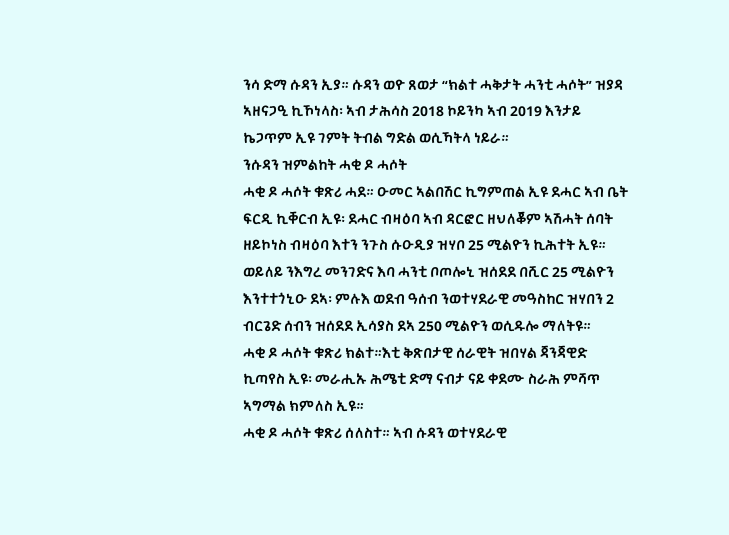ንሳ ድማ ሱዳን ኢያ። ሱዳን ወዮ ጸወታ “ክልተ ሓቅታት ሓንቲ ሓሶት” ዝያዳ ኣዘናጋዒ ኪኾነላስ፡ ኣብ ታሕሳስ 2018 ኮይንካ ኣብ 2019 እንታይ ኬጋጥም ኢዩ ገምት ትብል ግድል ወሲኻትላ ነይራ።
ንሱዳን ዝምልከት ሓቂ ዶ ሓሶት
ሓቂ ዶ ሓሶት ቁጽሪ ሓደ። ዑመር ኣልበሽር ኪግምጠል ኢዩ ደሓር ኣብ ቤት ፍርዲ ኪቐርብ ኢዩ፡ ደሓር ብዛዕባ ኣብ ዳርፎር ዘህለቖም ኣሽሓት ሰባት ዘይኮነስ ብዛዕባ እተን ንጉስ ሱዑዲያ ዝሃቦ 25 ሚልዮን ኪሕተት ኢዩ። ወይለይ ንእግረ መንገድና እባ ሓንቲ ቦጦሎኒ ዝሰደደ በሺር 25 ሚልዮን እንተተጎኒዑ ደኣ፡ ምሉእ ወደብ ዓሰብ ንወተሃደራዊ መዓስከር ዝሃበን 2 ብርጌድ ሰብን ዝሰደደ ኢሳያስ ደኣ 250 ሚልዮን ወሲዱሎ ማለትዩ።
ሓቂ ዶ ሓሶት ቁጽሪ ክልተ።እቲ ቅጽበታዊ ሰራዊት ዝበሃል ጃንጃዊድ ኪጣየስ ኢዩ፡ መራሒኡ ሕሜቲ ድማ ናብታ ናይ ቀደሙ ስራሕ ምሻጥ ኣግማል ክምለስ ኢዩ።
ሓቂ ዶ ሓሶት ቁጽሪ ሰለስተ። ኣብ ሱዳን ወተሃደራዊ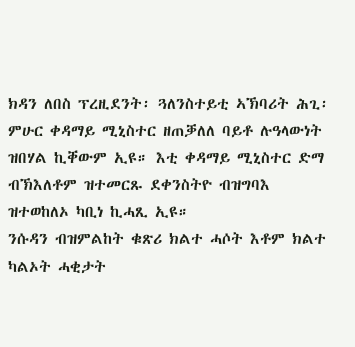ክዳን ለበስ ፕረዚደንት፡ ጓለንስተይቲ ኣኽባሪት ሕጊ፡ ምሁር ቀዳማይ ሚኒስተር ዘጠቓለለ ባይቶ ሉዓላውነት ዝበሃል ኪቐውም ኢዩ። እቲ ቀዳማይ ሚኒስተር ድማ ብኽእለቶም ዝተመርጹ ደቀንስትዮ ብዝግባእ ዝተወከለኦ ካቢነ ኪሓጺ ኢዩ።
ንሱዳን ብዝምልከት ቁጽሪ ክልተ ሓሶት እቶም ክልተ ካልኦት ሓቂታት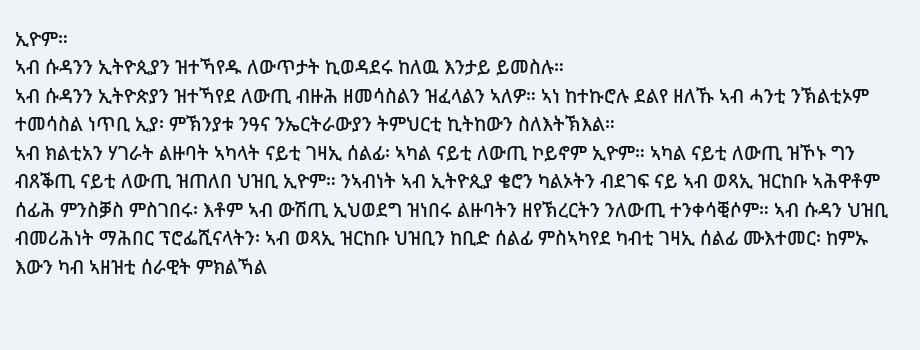ኢዮም።
ኣብ ሱዳንን ኢትዮጲያን ዝተኻየዱ ለውጥታት ኪወዳደሩ ከለዉ እንታይ ይመስሉ።
ኣብ ሱዳንን ኢትዮጵያን ዝተኻየደ ለውጢ ብዙሕ ዘመሳስልን ዝፈላልን ኣለዎ። ኣነ ከተኩሮሉ ደልየ ዘለኹ ኣብ ሓንቲ ንኽልቲኦም ተመሳስል ነጥቢ ኢያ፡ ምኽንያቱ ንዓና ንኤርትራውያን ትምህርቲ ኪትከውን ስለእትኽእል።
ኣብ ክልቲአን ሃገራት ልዙባት ኣካላት ናይቲ ገዛኢ ሰልፊ፡ ኣካል ናይቲ ለውጢ ኮይኖም ኢዮም። ኣካል ናይቲ ለውጢ ዝኾኑ ግን ብጸቕጢ ናይቲ ለውጢ ዝጠለበ ህዝቢ ኢዮም። ንኣብነት ኣብ ኢትዮጲያ ቄሮን ካልኦትን ብደገፍ ናይ ኣብ ወጻኢ ዝርከቡ ኣሕዋቶም ሰፊሕ ምንስቓስ ምስገበሩ፡ እቶም ኣብ ውሽጢ ኢህወደግ ዝነበሩ ልዙባትን ዘየኽረርትን ንለውጢ ተንቀሳቒሶም። ኣብ ሱዳን ህዝቢ ብመሪሕነት ማሕበር ፕሮፌሺናላትን፡ ኣብ ወጻኢ ዝርከቡ ህዝቢን ከቢድ ሰልፊ ምስኣካየደ ካብቲ ገዛኢ ሰልፊ ሙእተመር፡ ከምኡ እውን ካብ ኣዘዝቲ ሰራዊት ምክልኻል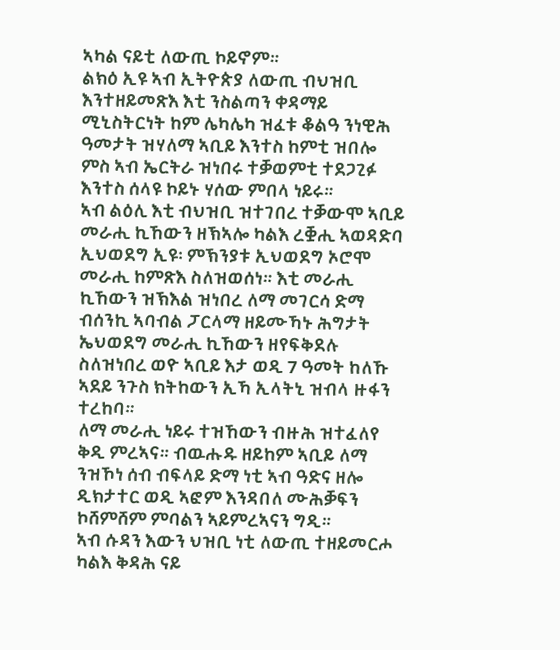ኣካል ናይቲ ለውጢ ኮይኖም።
ልክዕ ኢዩ ኣብ ኢትዮጵያ ለውጢ ብህዝቢ እንተዘይመጽእ እቲ ንስልጣን ቀዳማይ ሚኒስትርነት ከም ሌካሌካ ዝፈቱ ቆልዓ ንነዊሕ ዓመታት ዝሃለማ ኣቢይ እንተስ ከምቲ ዝበሎ ምስ ኣብ ኤርትራ ዝነበሩ ተቓወምቲ ተደጋጊፉ እንተስ ሰላዩ ኮይኑ ሃሰው ምበላ ነይሩ።
ኣብ ልዕሊ እቲ ብህዝቢ ዝተገበረ ተቓውሞ ኣቢይ መራሒ ኪኸውን ዘኽኣሎ ካልእ ረቛሒ ኣወዳድባ ኢህወደግ ኢዩ፡ ምኽንያቱ ኢህወደግ ኦሮሞ መራሒ ከምጽእ ስለዝወሰነ። እቲ መራሒ ኪኸውን ዝኽእል ዝነበረ ለማ መገርሳ ድማ ብሰንኪ ኣባብል ፓርላማ ዘይሙኻኑ ሕግታት ኤህወደግ መራሒ ኪኸውን ዘየፍቅደሉ ስለዝነበረ ወዮ ኣቢይ እታ ወዲ 7 ዓመት ከለኹ ኣደይ ንጉስ ክትከውን ኢኻ ኢላትኒ ዝብላ ዙፋን ተረከባ።
ለማ መራሒ ነይሩ ተዝኸውን ብዙሕ ዝተፈለየ ቅዲ ምረኣና። ብዉሑዱ ዘይከም ኣቢይ ለማ ንዝኾነ ሰብ ብፍላይ ድማ ነቲ ኣብ ዓድና ዘሎ ዲክታተር ወዲ ኣፎም እንዳበለ ሙሕቓፍን ኮሸምሸም ምባልን ኣይምረኣናን ግዲ።
ኣብ ሱዳን እውን ህዝቢ ነቲ ለውጢ ተዘይመርሖ ካልእ ቅዳሕ ናይ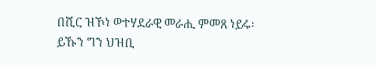በሺር ዝኾነ ወተሃደራዊ መራሒ ምመጸ ነይሩ፡ ይኹን ግን ህዝቢ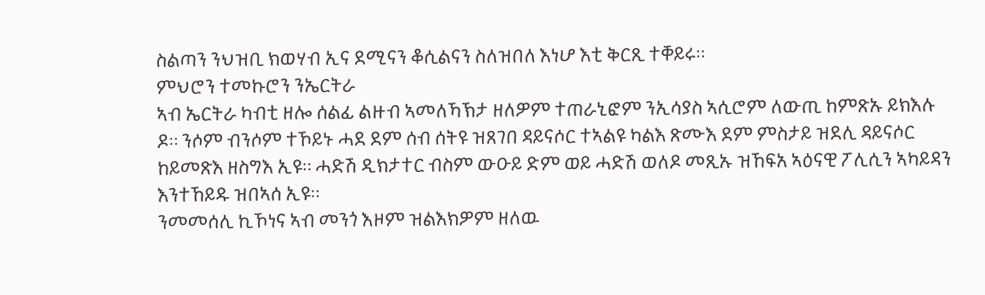ስልጣን ንህዝቢ ክወሃብ ኢና ደሚናን ቆሲልናን ስለዝበለ እነሆ እቲ ቅርጺ ተቐይሩ።
ምህሮን ተመኩሮን ንኤርትራ
ኣብ ኤርትራ ካብቲ ዘሎ ሰልፊ ልዙብ ኣመለኻኽታ ዘለዎም ተጠራኒፎም ንኢሳያስ ኣሲሮም ለውጢ ከምጽኡ ይክእሉ ዶ። ንሶም ብንሶም ተኾይኑ ሓደ ደም ሰብ ሰትዩ ዝጸገበ ዳይናሶር ተኣልዩ ካልእ ጽሙእ ደም ምስታይ ዝደሊ ዳይናሶር ከይመጽእ ዘስግእ ኢዩ። ሓድሽ ዲክታተር ብስም ውዑይ ድም ወይ ሓድሽ ወለዶ መጺኡ ዝኸፍአ ኣዕናዊ ፖሊሲን ኣካይዳን እንተኸይዱ ዝበኣሰ ኢዩ።
ንመመሰሊ ኪኾነና ኣብ መንጎ እዞም ዝልእክዎም ዘለዉ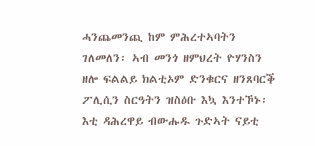ሓንጨመንጪ ከም ምሕረተኣባትን ገለመለን፡ ኣብ መንጎ ዘምህረት ዮሃንስን ዘሎ ፍልልይ ክልቲኦም ድንቁርና ዘንጸባርቕ ፖሊሲን ስርዓትን ዝስዕቡ እኳ እንተኾኑ፡ እቲ ዳሕረዋይ ብውሑዱ ጉድኣት ናይቲ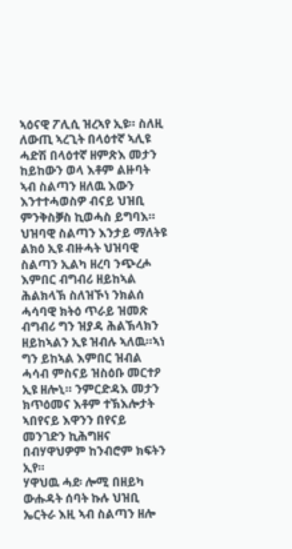ኣዕናዊ ፖሊሲ ዝረኣየ ኢዩ። ስለዚ ለውጢ ኣረጊት በላዕተኛ ኣሊዩ ሓድሽ በላዕተኛ ዘምጽእ መታን ከይከውን ወላ እቶም ልዙባት ኣብ ስልጣን ዘለዉ እውን እንተተሓወስዎ ብናይ ህዝቢ ምንቅስቓስ ኪወሓስ ይግባእ።
ህዝባዊ ስልጣን እንታይ ማለትዩ
ልክዕ ኢዩ ብዙሓት ህዝባዊ ስልጣን ኢልካ ዘረባ ንጭረሖ እምበር ብግብሪ ዘይከኣል ሕልክላኽ ስለዝኾነ ንክልሰ ሓሳባዊ ክትዕ ጥራይ ዝመጽ ብግብሪ ግን ዝያዳ ሕልኽላክን ዘይከኣልን ኢዩ ዝብሉ ኣለዉ።ኣነ ግን ይከኣል እምበር ዝብል ሓሳብ ምስናይ ዝስዕቡ መርተዖ ኢዩ ዘሎኒ። ንምርድዳእ መታን ክጥዕመና እቶም ተኽእሎታት ኣበየናይ እዋንን በየናይ መንገድን ኪሕግዘና በብሃዋህዎም ከንብሮም ክፍትን ኢየ።
ሃዋህዉ ሓደ፡ ሎሚ በዘይካ ውሑዳት ሰባት ኩሉ ህዝቢ ኤርትራ እዚ ኣብ ስልጣን ዘሎ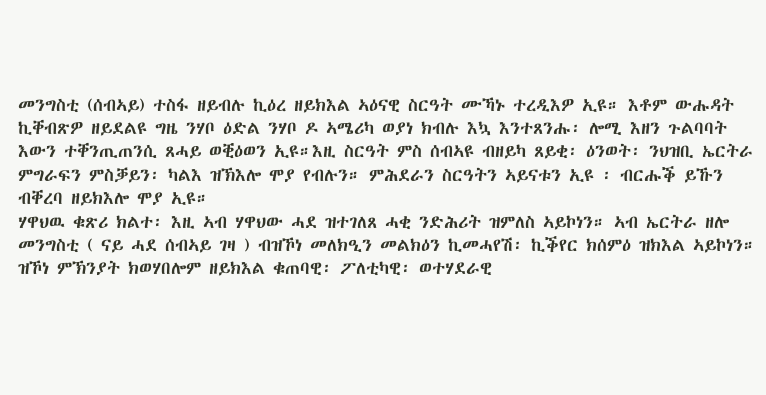መንግስቲ (ሰብኣይ) ተስፋ ዘይብሉ ኪዕረ ዘይክእል ኣዕናዊ ስርዓት ሙኻኑ ተረዲእዎ ኢዩ። እቶም ውሑዳት ኪቐብጽዎ ዘይደልዩ ግዜ ንሃቦ ዕድል ንሃቦ ዶ ኣሜሪካ ወያነ ክብሉ እኳ እንተጸንሑ፡ ሎሚ እዘን ጉልባባት እውን ተቐንጢጠንሲ ጸሓይ ወቒዕወን ኢዩ።እዚ ስርዓት ምስ ሰብኣዩ ብዘይካ ጸይቂ፡ ዕንወት፡ ንህዝቢ ኤርትራ ምግራፍን ምስቓይን፡ ካልእ ዝኽእሎ ሞያ የብሉን። ምሕደራን ስርዓትን ኣይናቱን ኢዩ ፡ ብርሑቕ ይኹን ብቐረባ ዘይክእሎ ሞያ ኢዩ።
ሃዋህዉ ቁጽሪ ክልተ፡ እዚ ኣብ ሃዋህው ሓደ ዝተገለጸ ሓቂ ንድሕሪት ዝምለስ ኣይኮነን። ኣብ ኤርትራ ዘሎ መንግስቲ ( ናይ ሓደ ሰብኣይ ገዛ ) ብዝኾነ መለክዒን መልክዕን ኪመሓየሽ፡ ኪቕየር ክሰምዕ ዝክእል ኣይኮነን። ዝኾነ ምኽንያት ክወሃበሎም ዘይክእል ቁጠባዊ፡ ፖለቲካዊ፡ ወተሃደራዊ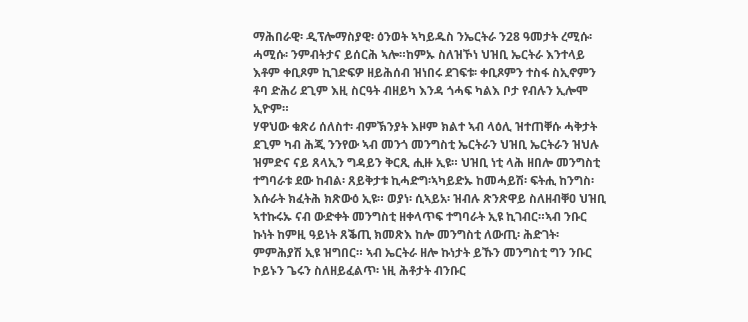ማሕበራዊ፡ ዲፕሎማስያዊ፡ ዕንወት ኣካይዱስ ንኤርትራ ን28 ዓመታት ረሚሱ፡ ሓሚሱ፡ ንምብትታና ይሰርሕ ኣሎ።ከምኡ ስለዝኾነ ህዝቢ ኤርትራ እንተላይ እቶም ቀቢጾም ኪገድፍዎ ዘይሕሰብ ዝነበሩ ደገፍቱ፡ ቀቢጾምን ተስፋ ስኢኖምን ቶባ ድሕሪ ደጊም እዚ ስርዓት ብዘይካ እንዳ ጎሓፍ ካልእ ቦታ የብሉን ኢሎሞ ኢዮም።
ሃዋህው ቁጽሪ ሰለስተ፡ ብምኽንያት እዞም ክልተ ኣብ ላዕሊ ዝተጠቐሱ ሓቅታት ደጊም ካብ ሕጂ ንንየው ኣብ መንጎ መንግስቲ ኤርትራን ህዝቢ ኤርትራን ዝህሉ ዝምድና ናይ ጸላኢን ግዳይን ቅርጺ ሒዙ ኢዩ። ህዝቢ ነቲ ላሕ ዘበሎ መንግስቲ ተግባራቱ ደው ከብል፡ ጸይቅታቱ ኪሓድግ፡ኣካይድኡ ከመሓይሽ፡ ፍትሒ ከንግስ፡ እሱራት ክፈትሕ ክጽውዕ ኢዩ። ወያነ፡ ሲኣይአ፡ ዝብሉ ጽንጽዋይ ስለዘብቐዐ ህዝቢ ኣተኩሩኡ ናብ ውድቀት መንግስቲ ዘቀላጥፍ ተግባራት ኢዩ ኪገብር።ኣብ ንቡር ኩነት ከምዚ ዓይነት ጸቕጢ ክመጽእ ከሎ መንግስቲ ለውጢ፡ ሕድገት፡ ምምሕያሽ ኢዩ ዝግበር። ኣብ ኤርትራ ዘሎ ኩነታት ይኹን መንግስቲ ግን ንቡር ኮይኑን ጌሩን ስለዘይፈልጥ፡ ነዚ ሕቶታት ብንቡር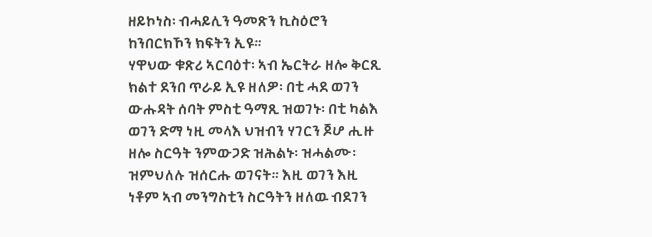ዘይኮነስ፡ ብሓይሊን ዓመጽን ኪስዕሮን ከንበርክኾን ክፍትን ኢዩ።
ሃዋህው ቁጽሪ ኣርባዕተ፡ ኣብ ኤርትራ ዘሎ ቅርጺ ክልተ ደንበ ጥራይ ኢዩ ዘለዎ፡ በቲ ሓደ ወገን ውሑዳት ሰባት ምስቲ ዓማጺ ዝወገኑ፡ በቲ ካልእ ወገን ድማ ነዚ መላእ ህዝብን ሃገርን ጆሆ ሒዙ ዘሎ ስርዓት ንምውጋድ ዝሕልኑ፡ ዝሓልሙ፡ ዝምህለሉ ዝሰርሑ ወገናት። እዚ ወገን እዚ ነቶም ኣብ መንግስቲን ስርዓትን ዘለዉ ብደገን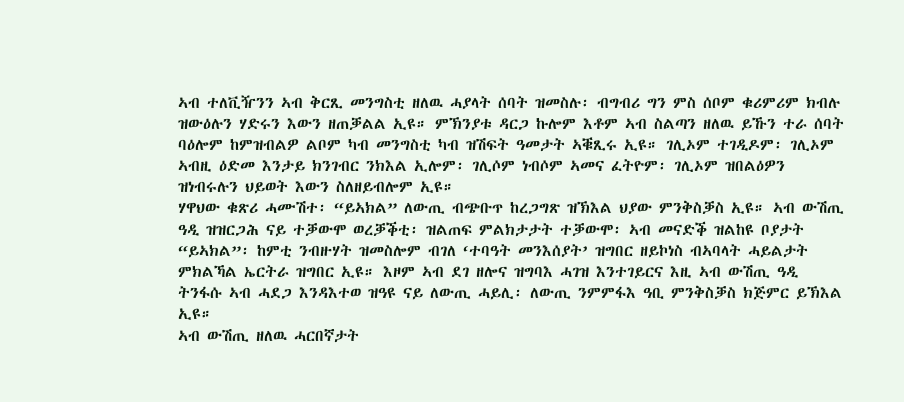ኣብ ተለቪዥንን ኣብ ቅርጺ መንግስቲ ዘለዉ ሓያላት ሰባት ዝመስሉ፡ ብግብሪ ግን ምስ ሰቦም ቁሪምሪም ክብሉ ዝውዕሉን ሃድሩን እውን ዘጠቓልል ኢዩ። ምኽንያቱ ዳርጋ ኩሎም እቶም ኣብ ስልጣን ዘለዉ ይኹን ተራ ሰባት ባዕሎም ከምዝብልዎ ልቦም ካብ መንግስቲ ካብ ዝሽፍት ዓመታት ኣቑጺሩ ኢዩ። ገሊኦም ተገዲዶም፡ ገሊኦም ኣብዚ ዕድመ እንታይ ክንገብር ንክእል ኢሎም፡ ገሊሶም ነብሶም ኣመና ፈትዮም፡ ገሊኦም ዝበልዕዎን ዝነብሩሉን ህይወት እውን ስለዘይብሎም ኢዩ።
ሃዋህው ቁጽሪ ሓሙሽተ፡ “ይኣክል” ለውጢ ብጭቡጥ ከረጋግጽ ዝኽእል ህያው ምንቅስቓስ ኢዩ። ኣብ ውሽጢ ዓዲ ዝዝርጋሕ ናይ ተቓውሞ ወረቓቕቲ፡ ዝልጠፍ ምልክታታት ተቓውሞ፡ ኣብ መናድቕ ዝልከዩ ቦያታት “ይኣክል”፡ ከምቲ ንብዙሃት ዝመስሎም ብገለ ‘ተባዓት መንእሰያት’ ዝግበር ዘይኮነስ ብኣባላት ሓይልታት ምክልኻል ኤርትራ ዝግበር ኢዩ። እዞም ኣብ ደገ ዘሎና ዝግባእ ሓገዝ እንተገይርና እዚ ኣብ ውሽጢ ዓዲ ትንፋሱ ኣብ ሓደጋ እንዳእተወ ዝዓዩ ናይ ለውጢ ሓይሊ፡ ለውጢ ንምምፋእ ዓቢ ምንቅስቓስ ክጅምር ይኽእል ኢዩ።
ኣብ ውሽጢ ዘለዉ ሓርበኛታት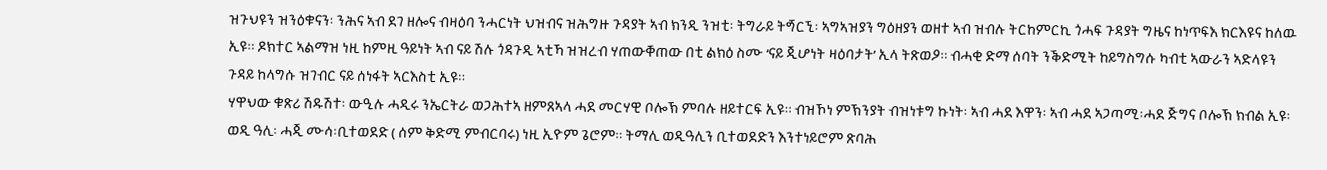ዝጉህዩን ዝንዕቁናን፡ ንሕና ኣብ ደገ ዘሎና ብዛዕባ ንሓርነት ህዝብና ዝሕግዙ ጉዳያት ኣብ ክንዲ ንዝቲ፡ ትግራይ ትጝርኚ፡ ኣግኣዝያን ግዕዘያን ወዘተ ኣብ ዝብሉ ትርከምርኪ ጎሓፍ ጉዳያት ግዜና ከነጥፍእ ክርእዩና ከለዉ ኢዩ። ዶክተር ኣልማዝ ነዚ ከምዚ ዓይነት ኣብ ናይ ሽሉ ጎዳጉዲ ኣቲኻ ዝዝረብ ሃጠውቐጠው በቲ ልክዕ ስሙ ‘ናይ ጂሆነት ዛዕባታት’ ኢላ ትጽወዖ። ብሓቂ ድማ ሰባት ንቕድሚት ከይግስግሱ ካብቲ ኣውራን ኣድላዩን ጉዳይ ከላግሱ ዝገብር ናይ ሰነፋት ኣርእስቲ ኢዩ።
ሃዋህው ቁጽሪ ሽዱሽተ፡ ውዒሉ ሓዲሩ ንኤርትራ ወጋሕተኣ ዘምጸኣላ ሓደ መርሃዊ ቦሎኽ ምባሉ ዘይተርፍ ኢዩ። ብዝኾነ ምኽንያት ብዝነቱግ ኩነት፡ ኣብ ሓደ እዋን፡ ኣብ ሓደ ኣጋጣሚ፡ሓደ ጅግና ቦሎኽ ክብል ኢዩ፡ ወዲ ዓሊ፡ ሓጂ ሙሳ፡ቢተወደድ ( ሰም ቅድሚ ምብርባሩ) ነዚ ኢዮም ጌሮም። ትማሊ ወዲዓሊን ቢተወደድን እንተነይሮም ጽባሕ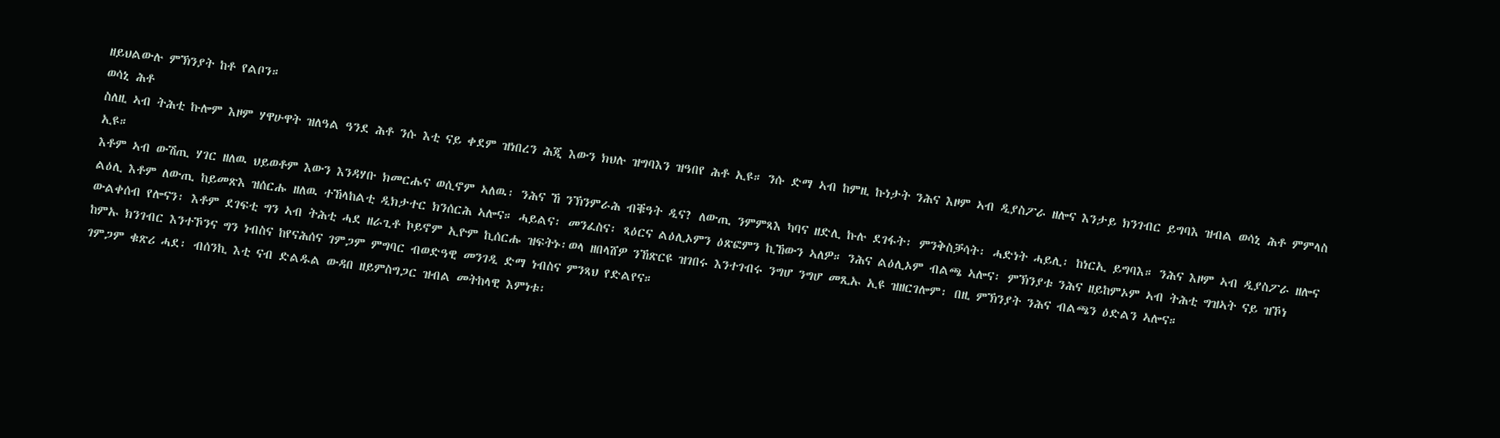ዘይህልውሉ ምኽንያት ከቶ የልቦን።
ወሳኒ ሕቶ
ስለዚ ኣብ ትሕቲ ኩሎም እዞም ሃዋሁዋት ዝለዓል ዓንደ ሕቶ ንሱ እቲ ናይ ቀደም ዝነበረን ሕጂ እውን ክህሉ ዝግባእን ዝዓበየ ሕቶ ኢዩ። ንሱ ድማ ኣብ ከምዚ ኩነታት ንሕና እዞም ኣብ ዲያስፖራ ዘሎና እንታይ ክንገብር ይግባእ ዝብል ወሳኒ ሕቶ ምምላስ ኢዩ።
እቶም ኣብ ውሽጢ ሃገር ዘለዉ ህይወቶም እውን እንዳሃቡ ክመርሑና ወሲኖም ኣለዉ፡ ንሕና ኸ ንኽንምራሕ ብቑዓት ዲና? ለውጢ ንምምጻእ ካባና ዘድሊ ኩሉ ደገፋት፡ ምንቅስቓሳት፡ ሓድነት ሓይሊ፡ ከነርኢ ይግባእ። ንሕና እዞም ኣብ ዲያስፖራ ዘሎና ልዕሊ እቶም ለውጢ ከይመጽእ ዝሰርሑ ዘለዉ ተኸላከልቲ ዲክታተር ክንሰርሕ ኣሎና። ሓይልና፡ መንፈስና፡ ጻዕርና ልዕሊኦምን ዕጽፎምን ኪኸውን ኣለዎ። ንሕና ልዕሊኦም ብልጫ ኣሎና፡ ምኽንያቱ ንሕና ዘይከምኦም ኣብ ትሕቲ ግዝኣት ናይ ዝኾነ ውልቀሰብ የሎናን፡ እቶም ደገፍቲ ግን ኣብ ትሕቲ ሓደ ዘራጊቶ ኮይኖም ኢዮም ኪሰርሑ ዝፍትኑ፡ወላ ዘበላሸዎ ንኸጽርዩ ዝገበሩ እንተገብሩ ንግሆ ንግሆ መጺኡ ኢዩ ዝዘርገሎም፡ በዚ ምኽንያት ንሕና ብልጫን ዕድልን ኣሎና።
ከምኡ ክንገብር እንተኾንና ግን ነብስና ከየናሕሰና ገምጋም ምግባር ብወድዓዊ መንገዲ ድማ ነብስና ምንጻህ የድልየና።
ገምጋም ቁጽሪ ሓደ፡ ብሰንኪ እቲ ናብ ድልዱል ውዳበ ዘይምስግጋር ዝብል መትከላዊ እምነቱ፡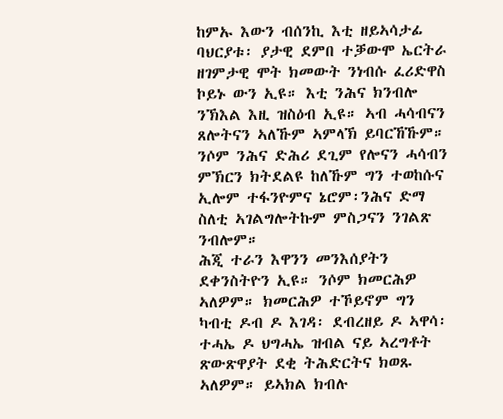ከምኡ እውን ብሰንኪ እቲ ዘይኣሳታፊ ባህርያቱ፡ ያታዊ ደምበ ተቓውሞ ኤርትራ ዘገምታዊ ሞት ክመውት ንነብሱ ፈሪድዋስ ኮይኑ ውን ኢዩ። እቲ ንሕና ክንብሎ ንኽእል እዚ ዝስዕብ ኢዩ። ኣብ ሓሳብናን ጸሎትናን ኣለኹም ኣምላኽ ይባርኸኹም። ንሶም ንሕና ድሕሪ ደጊም የሎናን ሓሳብን ምኽርን ክትደልዩ ከለኹም ግን ተወከሱና ኢሎም ተፋንዮምና ኔሮም፡ንሕና ድማ ስለቲ ኣገልግሎትኩም ምስጋናን ንገልጽ ንብሎም።
ሕጂ ተራን እዋንን መንእሰያትን ደቀንስትዮን ኢዩ። ንሶም ክመርሕዎ ኣለዎም። ክመርሕዎ ተኾይኖም ግን ካብቲ ዶብ ዶ እገዳ፡ ደብረዘይ ዶ ኣዋሳ፡ ተሓኤ ዶ ህግሓኤ ዝብል ናይ ኣረግቶት ጽውጽዋያት ደቂ ትሕድርትና ክወጹ ኣለዎም። ይኣክል ክብሉ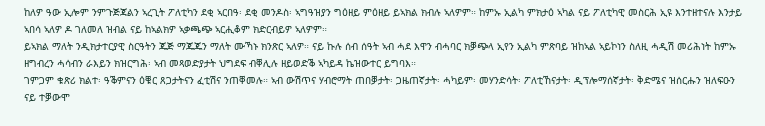ከለዎ ዓው ኢሎም ንምጉጅጃልን ኣረጊት ፖለቲካን ደቂ ኣርበዓ፡ ደቂ መንዶስ፡ ኣግዓዝያን ግዕዘይ ምዕዘይ ይኣክል ክብሉ ኣለዎም። ከምኡ ኢልካ ምክታዕ ኣካል ናይ ፖለቲካዊ መስርሕ ኢዩ እንተዘተናሉ እንታይ ኣበሳ ኣለዎ ዶ ገለመለ ዝብል ናይ ከኣልክዎ ኣቃጫጭ ኣርሒቆም ክድርብይዎ ኣለዎም።
ይኣክል ማለት ንዲክታተርያዊ ስርዓትን ጁጅ ማጁጁን ማለት ሙኻኑ ክንጽር ኣለዎ። ናይ ኩሉ ሰብ ሰዓት ኣብ ሓደ እዋን ብሓባር ክቓጭላ ኢየን ኢልካ ምጽባይ ዝከኣል ኣይኮነን ስለዚ ሓዲሽ መሪሕነት ከምኡ ዘግብረን ሓሳብን ራእይን ክዝርግሕ፡ ኣብ መጻወድያታት ህግደፍ ብቐሊሉ ዘይወድቕ ኣካይዳ ኬዝውተር ይግባእ።
ገምጋም ቁጽሪ ክልተ፡ ዓቕምናን ዕቑር ጸጋታትናን ፈቲሽና ንጠቐመሉ። ኣብ ውሽጥና ሃብሮማት ጠበቓታት፡ ጋዜጠኛታት፡ ሓካይም፡ መሃንድሳት፡ ፖለቲኸናታት፡ ዲፕሎማሰኛታት፡ ቅድሜና ዝሰርሑን ዝለፍዑን ናይ ተቓውሞ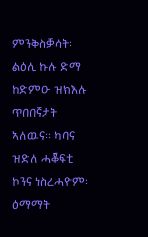ምንቅስቓሳት፡ ልዕሊ ኩሉ ድማ ከድምዑ ዝክእሉ ጥበበኛታት ኣለዉና። ካባና ዝድለ ሓቖፍቲ ኮንና ነስረሓዮም፡ ዕማማት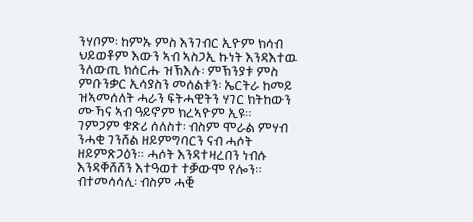ንሃቦም፡ ከምኡ ምስ እንገብር ኢዮም ክሳብ ህይወቶም እውን ኣብ ኣስጋኢ ኩነት እንዳእተዉ ንለውጢ ክሰርሑ ዝኽእሉ፡ ምኽንያቱ ምስ ምቡንቃር ኢሳያስን መሰልቱን፡ ኤርትራ ከመይ ዝኣመሰለት ሓራን ፍትሓዊትን ሃገር ክትከውን ሙኻና ኣብ ዓይኖም ክረኣዮም ኢዩ።
ገምጋም ቁጽሪ ሰለስተ፡ ብስም ሞራል ምሃብ ንሓቂ ገንሸል ዘይምግባርን ናብ ሓሶት ዘይምጽጋዕን። ሓሶት እንዳተዛረበን ነብሱ እንዳቐሸሸን እተዓወተ ተቓውሞ የሎን። ብተመሳሳሊ፡ ብስም ሓቒ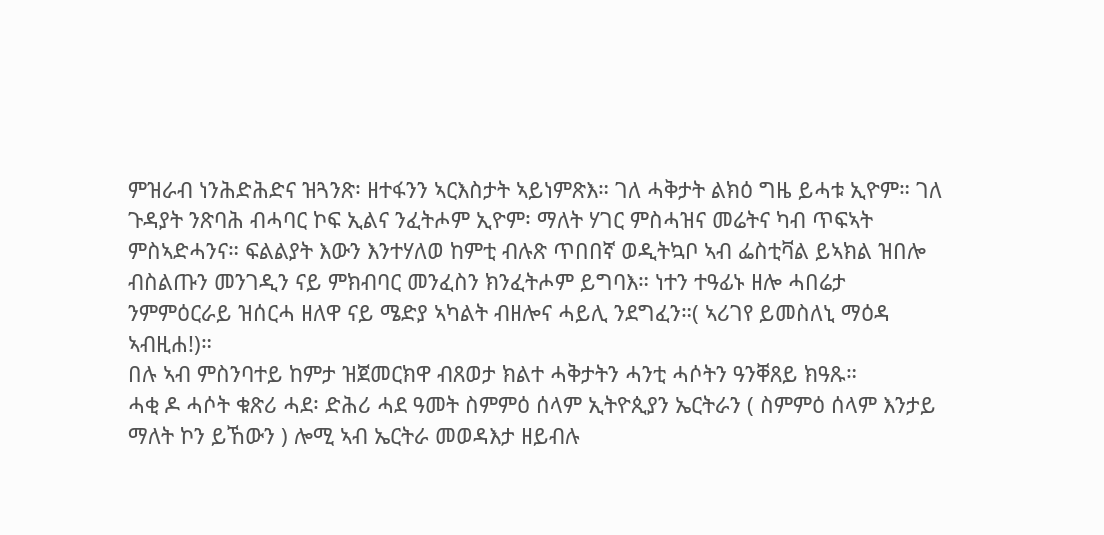ምዝራብ ነንሕድሕድና ዝጓንጽ፡ ዘተፋንን ኣርእስታት ኣይነምጽእ። ገለ ሓቅታት ልክዕ ግዜ ይሓቱ ኢዮም። ገለ ጉዳያት ንጽባሕ ብሓባር ኮፍ ኢልና ንፈትሖም ኢዮም፡ ማለት ሃገር ምስሓዝና መሬትና ካብ ጥፍኣት ምስኣድሓንና። ፍልልያት እውን እንተሃለወ ከምቲ ብሉጽ ጥበበኛ ወዲትኳቦ ኣብ ፌስቲቫል ይኣክል ዝበሎ ብስልጡን መንገዲን ናይ ምክብባር መንፈስን ክንፈትሖም ይግባእ። ነተን ተዓፊኑ ዘሎ ሓበሬታ ንምምዕርራይ ዝሰርሓ ዘለዋ ናይ ሜድያ ኣካልት ብዘሎና ሓይሊ ንደግፈን።( ኣሪገየ ይመስለኒ ማዕዳ ኣብዚሐ!)።
በሉ ኣብ ምስንባተይ ከምታ ዝጀመርክዋ ብጸወታ ክልተ ሓቅታትን ሓንቲ ሓሶትን ዓንቐጸይ ክዓጹ።
ሓቂ ዶ ሓሶት ቁጽሪ ሓደ፡ ድሕሪ ሓደ ዓመት ስምምዕ ሰላም ኢትዮጲያን ኤርትራን ( ስምምዕ ሰላም እንታይ ማለት ኮን ይኸውን ) ሎሚ ኣብ ኤርትራ መወዳእታ ዘይብሉ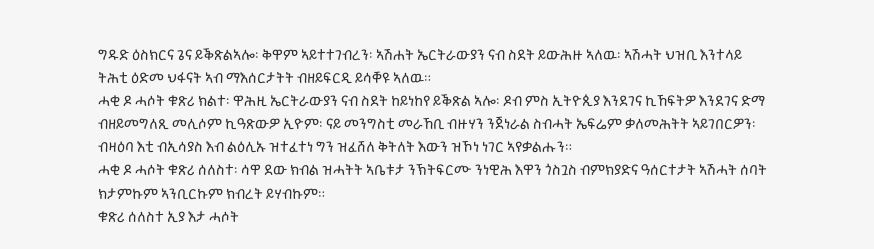ግዱድ ዕስክርና ጌና ይቕጽልኣሎ፡ ቅዋም ኣይተተገብረን፡ ኣሽሐት ኤርትራውያን ናብ ስደት ይውሕዙ ኣለዉ፡ ኣሽሓት ህዝቢ እንተላይ ትሕቲ ዕድመ ህፋናት ኣብ ማእሰርታትት ብዘይፍርዲ ይሳቐዩ ኣለዉ።
ሓቂ ዶ ሓሶት ቁጽሪ ክልተ፡ ዋሕዚ ኤርትራውያን ናብ ስደት ከይነከየ ይቕጽል ኣሎ፡ ዶብ ምስ ኢትዮጲያ እንደገና ኪኸፍትዎ እንደገና ድማ ብዘይመግለጺ መሊሶም ኪዓጽውዎ ኢዮም፡ ናይ መንግስቲ መራኸቢ ብዙሃን ንጀነራል ስብሓት ኤፍሬም ቃለመሕትት ኣይገበርዎን፡ ብዛዕባ እቲ ብኢሳያስ እብ ልዕሊኡ ዝተፈተነ ግን ዝፈሸለ ቅትለት እውን ዝኾነ ነገር ኣየቃልሑን።
ሓቂ ዶ ሓሶት ቁጽሪ ሰለስተ፡ ሳዋ ደው ክብል ዝሓትት ኣቤቱታ ንኽትፍርሙ ንነዊሕ እዋን ጎስጓስ ብምክያድና ዓሰርተታት ኣሽሓት ሰባት ክታምኩም ኣንቢርኩም ክብረት ይሃብኩም።
ቁጽሪ ሰለስተ ኢያ እታ ሓሶት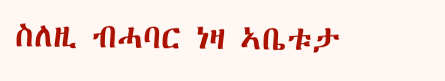ስለዚ ብሓባር ነዛ ኣቤቱታ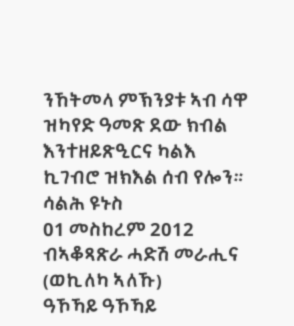ንኸትመላ ምኽንያቱ ኣብ ሳዋ ዝካየድ ዓመጽ ደው ክብል እንተዘይጽዒርና ካልእ ኪገብሮ ዝክእል ሰብ የሎን።
ሳልሕ ዩኑስ
01 መስከረም 2012 ብኣቆጻጽራ ሓድሽ መራሒና (ወኪለካ ኣለኹ)
ዓኾኻይ ዓኾኻይ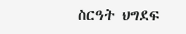ስርዓት ህግደፍ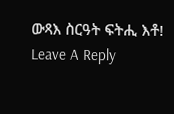ውጻእ ስርዓት ፍትሒ እቶ!
Leave A Reply